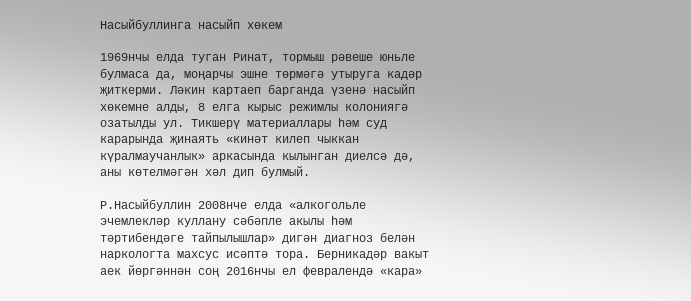Насыйбуллинга насыйп хөкем

1969нчы елда туган Ринат, тормыш рәвеше юньле булмаса да, моңарчы эшне төрмәгә утыруга кадәр җиткерми. Ләкин картаеп барганда үзенә насыйп хөкемне алды, 8 елга кырыс режимлы колониягә озатылды ул. Тикшерү материаллары һәм суд карарында җинаять «кинәт килеп чыккан күралмаучанлык» аркасында кылынган диелсә дә, аны көтелмәгән хәл дип булмый.

Р.Насыйбуллин 2008нче елда «алкогольле эчемлекләр куллану сәбәпле акылы һәм тәртибендәге тайпылышлар» дигән диагноз белән наркологта махсус исәптә тора. Берникадәр вакыт аек йөргәннән соң 2016нчы ел февралендә «кара»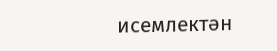исемлектән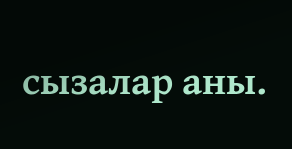сызалар аны.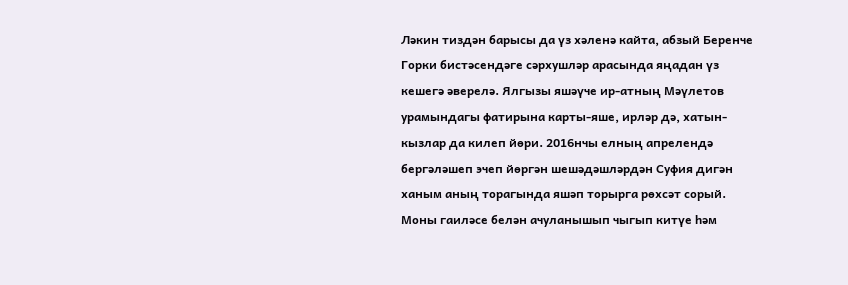Ләкин тиздән барысы да үз хәленә кайта, абзый Беренче Горки бистәсендәге сәрхушләр арасында яңадан үз кешегә әверелә. Ялгызы яшәүче ир-атның Мәүлетов урамындагы фатирына карты-яше, ирләр дә, хатын-кызлар да килеп йөри. 2016нчы елның апрелендә бергәләшеп эчеп йөргән шешәдәшләрдән Суфия дигән ханым аның торагында яшәп торырга рөхсәт сорый. Моны гаиләсе белән ачуланышып чыгып китүе һәм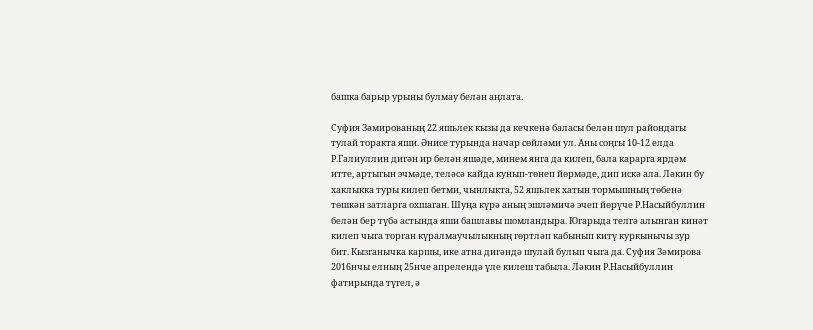башка барыр урыны булмау белән аңлата.

Суфия Зәмированың 22 яшьлек кызы да кечкенә баласы белән шул райондагы тулай торакта яши. Әнисе турында начар сөйләми ул. Аны соңгы 10-12 елда Р.Галиуллин дигән ир белән яшәде, минем янга да килеп, бала карарга ярдәм итте, артыгын эчмәде, теләсә кайда кунып-төнеп йөрмәде, дип искә ала. Ләкин бу хаклыкка туры килеп бетми, чынлыкта, 52 яшьлек хатын тормышның төбенә төшкән затларга охшаган. Шуңа күрә аның эшләмичә эчеп йөрүче Р.Насыйбуллин белән бер түбә астында яши башлавы шомландыра. Югарыда телгә алынган кинәт килеп чыга торган күралмаучылыкның гөртләп кабынып китү куркынычы зур бит. Кызганычка каршы, ике атна дигәндә шулай булып чыга да. Суфия Зәмирова 2016нчы елның 25нче апрелендә үле килеш табыла. Ләкин Р.Насыйбуллин фатирында түгел, ә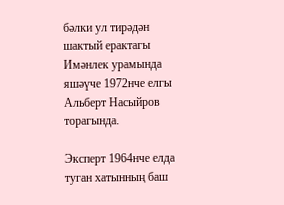бәлки ул тирәдән шактый ерактагы Имәнлек урамында яшәүче 1972нче елгы Альберт Насыйров торагында.

Эксперт 1964нче елда туган хатынның баш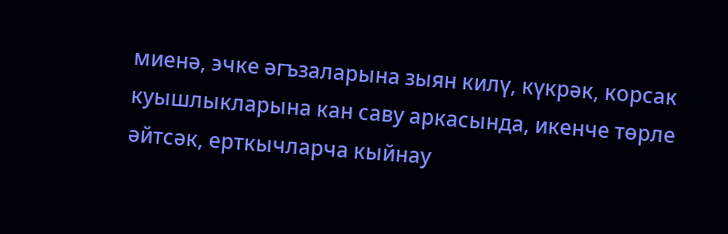миенә, эчке әгъзаларына зыян килү, күкрәк, корсак куышлыкларына кан саву аркасында, икенче төрле әйтсәк, ерткычларча кыйнау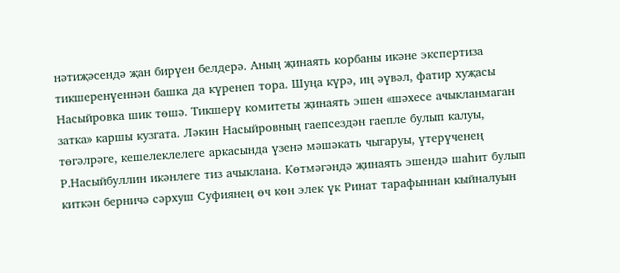нәтиҗәсендә җан бирүен белдерә. Аның җинаять корбаны икәне экспертиза тикшеренүеннән башка да күренеп тора. Шуңа күрә, иң әүвәл, фатир хуҗасы Насыйровка шик төшә. Тикшерү комитеты җинаять эшен «шәхесе ачыкланмаган затка» каршы кузгата. Ләкин Насыйровның гаепсездән гаепле булып калуы, төгәлрәге, кешелеклелеге аркасында үзенә мәшәкать чыгаруы, үтерүченең Р.Насыйбуллин икәнлеге тиз ачыклана. Көтмәгәндә җинаять эшендә шаһит булып киткән берничә сәрхуш Суфиянең өч көн элек үк Ринат тарафыннан кыйналуын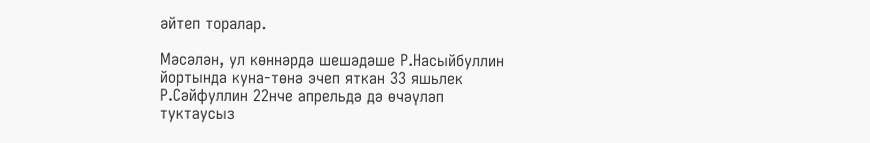әйтеп торалар.

Мәсәлән, ул көннәрдә шешәдәше Р.Насыйбуллин йортында куна-төнә эчеп яткан 33 яшьлек Р.Сәйфуллин 22нче апрельдә дә өчәүләп туктаусыз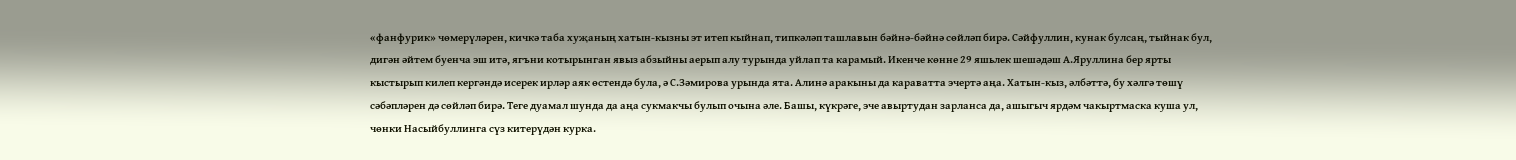«фанфурик» чөмерүләрен, кичкә таба хуҗаның хатын-кызны эт итеп кыйнап, типкәләп ташлавын бәйнә-бәйнә сөйләп бирә. Сәйфуллин, кунак булсаң, тыйнак бул, дигән әйтем буенча эш итә, ягъни котырынган явыз абзыйны аерып алу турында уйлап та карамый. Икенче көнне 29 яшьлек шешәдәш А.Яруллина бер ярты кыстырып килеп кергәндә исерек ирләр аяк өстендә була, ә С.Зәмирова урында ята. Алинә аракыны да караватта эчертә аңа. Хатын-кыз, әлбәттә, бу хәлгә төшү сәбәпләрен дә сөйләп бирә. Теге дуамал шунда да аңа сукмакчы булып очына әле. Башы, күкрәге, эче авыртудан зарланса да, ашыгыч ярдәм чакыртмаска куша ул, чөнки Насыйбуллинга сүз китерүдән курка.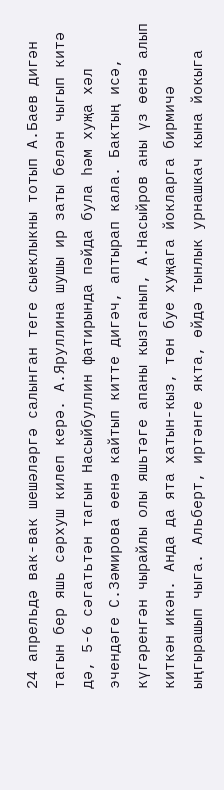24 апрельдә вак-вак шешәләргә салынган теге сыеклыкны тотып А.Баев дигән тагын бер яшь сәрхуш килеп керә. А.Яруллина шушы ир заты белән чыгып китә дә, 5-6 сәгатьтән тагын Насыйбуллин фатирында пәйда була һәм хуҗа хәл эчендәге С.Зәмирова өенә кайтып китте дигәч, аптырап кала. Бактың исә, күгәренгән чырайлы олы яшьтәге апаны кызганып, А.Насыйров аны үз өенә алып киткән икән. Анда да ята хатын-кыз, төн буе хуҗага йокларга бирмичә ыңгырашып чыга. Альберт, иртәнге якта, өйдә тынлык урнашкач кына йокыга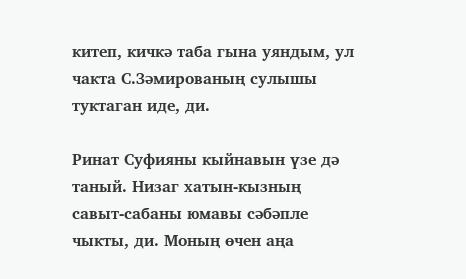китеп, кичкә таба гына уяндым, ул чакта С.Зәмированың сулышы туктаган иде, ди.

Ринат Суфияны кыйнавын үзе дә таный. Низаг хатын-кызның савыт-сабаны юмавы сәбәпле чыкты, ди. Моның өчен аңа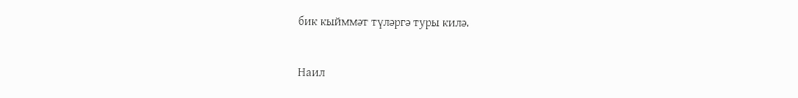бик кыйммәт түләргә туры килә.

Наил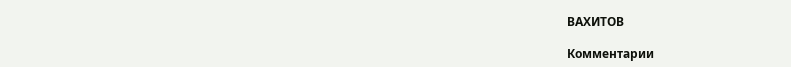ВАХИТОВ

Комментарии